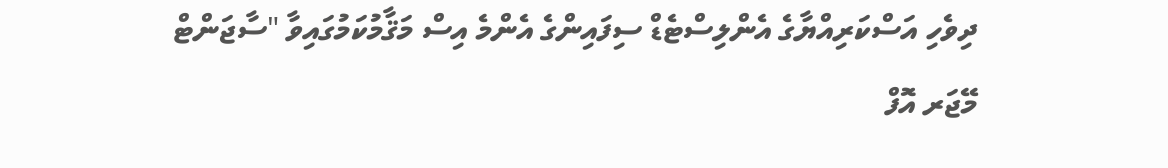ދިވެހި އަސްކަރިއްޔާގެ އެންލިސްޓެޑް ސިފައިންގެ އެންމެ އިސް މަޤާމުކަމުގައިވާ "ސާޖަންޓް މޭޖަރ އޮފް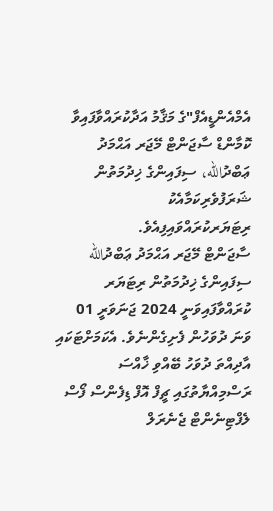އެމްއެންޑީއެފް"ގެ މަޤާމު އަދާކުރައްވާފައިވާ ކޮމާންޑް ސާޖަންޓް މޭޖަރ އަޙްމަދު ޢަބްދުالله، ސިފައިންގެ ޚިދުމަތުން ޝަރަފުވެރިކަމާއެކު ރިޓަޔަރކުރައްވައިފިއެވެ.
ސާޖަންޓް މޭޖަރ އަޙްމަދު ޢަބްދުالله ސިފައިންގެ ޚިދުމަތުން ރިޓަޔަރ ކުރައްވާފައިވަނީ 2024 ޖަނަވަރީ 01 ވަނަ ދުވަހުން ފެށިގެންނެވެ. އެކަމަށްޓަކައި އާދިއްތަ ދުވަހު ބޭއްވި ޚާއްސަ ރަސްމިއްޔާތުގައި ޗީފް އޮފް ޑިފެންސް ފޯސް ލެފްޓިނެންޓް ޖެނެރަލް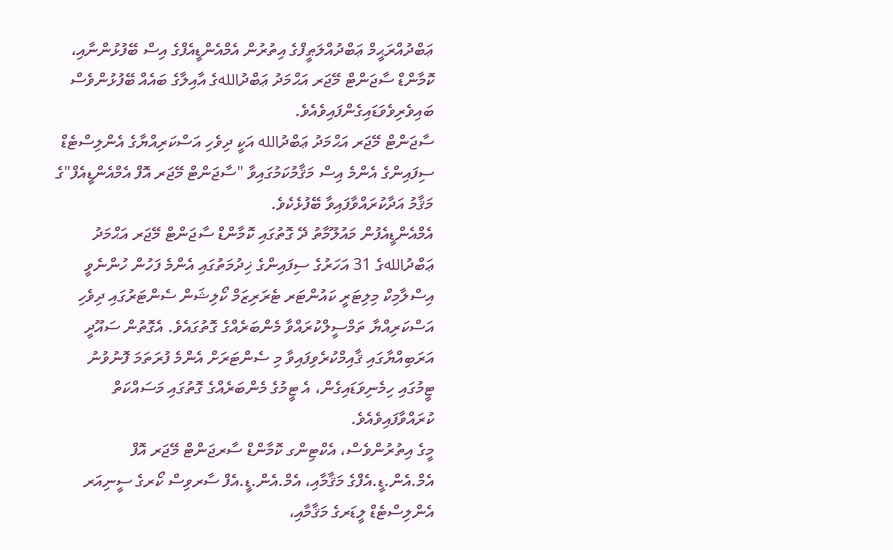ޢަބްދުއްރަޙީމް ޢަބްދުއްލަޠީފްގެ އިތުރުން އެމްއެންޑީއެފްގެ އިސް ބޭފުޅުންނާއި، ކޮމާންޑް ސާޖަންޓް މޭޖަރ އަޙްމަދު ޢަބްދުاللهގެ އާއިލާގެ ބައެއް ބޭފުޅުންވެސް ބައިވެރިވެވަޑައިގެންފައިވެއެވެ.
ސާޖަންޓް މޭޖަރ އަޙްމަދު ޢަބްދުالله އަކީ ދިވެހި އަސްކަރިއްޔާގެ އެންލިސްޓެޑް ސިފައިންގެ އެންމެ އިސް މަޤާމުކަމުގައިވާ "ސާޖަންޓް މޭޖަރ އޮފް އެމްއެންޑީއެފް"ގެ މަޤާމު އަދާކުރައްވާފައިވާ ބޭފުޅެކެވެ.
އެމްއެންޑީއެފުން މައުލޫމާތު ދޭ ގޮތުގައި ކޮމާންޑް ސާޖަންޓް މޭޖަރ އަޙްމަދު ޢަބްދުاللهގެ 31 އަހަރުގެ ސިފައިންގެ ޚިދުމަތުގައި އެންމެ ފަހުން ހުންނެވީ އިސްލާމިކް މިލިޓަރީ ކައުންޓަރ ޓެރަރިޒަމް ކޯލިޝަން ސެންޓަރުގައި ދިވެހި އަސްކަރިއްޔާ ތަމްސީލްކުރައްވާ މެންބަރެއްގެ ގޮތުގައެވެ. އެގޮތުން ސައޫދީ އަރަބިއްޔާގައި ޤާއިމްކުރެވިފައިވާ މި ސެންޓަރަށް އެންމެ ފުރަތަމަ ފޮނުވުނު ޓީމުގައި ހިމެނިވަޑައިގެން، އެ ޓީމުގެ މެންބަރެއްގެ ގޮތުގައި މަސައްކަތް ކުރައްވާފައިވެއެވެ.
މީގެ އިތުރުންވެސް، އެކްޓިންގ ކޮމާންޑް ސާރޖަންޓް މޭޖަރ އޮފް އެމް.އެން.ޑީ.އެފްގެ މަޤާމާއި، އެމް.އެން.ޑީ.އެފް ސާރވިސް ކޯރގެ ސީނިއަރ އެންލިސްޓެޑް ލީޑަރގެ މަޤާމާއި،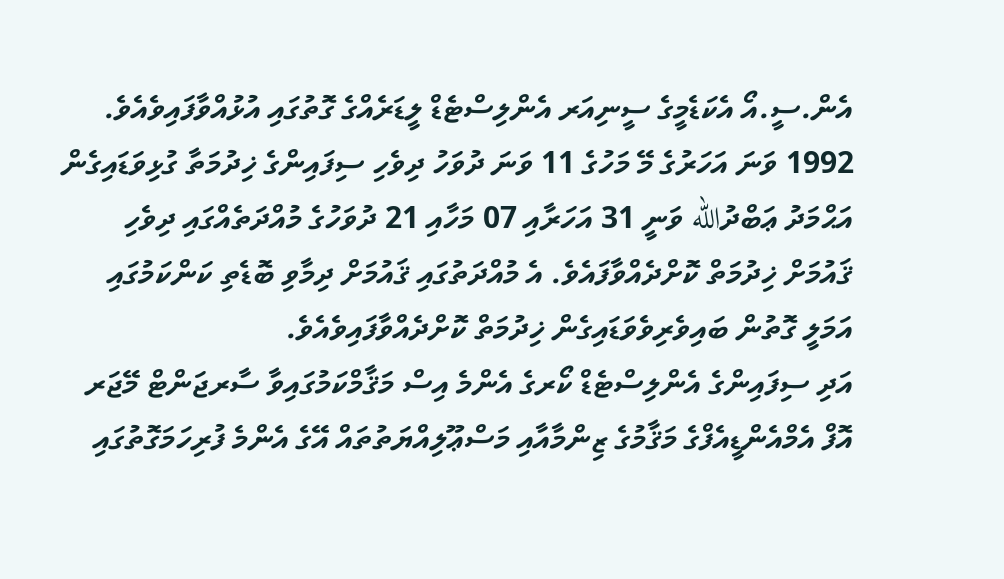އެން.ސީ.އޯ އެކަޑެމީގެ ސީނިއަރ އެންލިސްޓެޑް ލީޑަރެއްގެ ގޮތުގައި އުޅުއްވާފައިވެއެވެ.
1992 ވަނަ އަހަރުގެ މޭ މަހުގެ 11 ވަނަ ދުވަހު ދިވެހި ސިފައިންގެ ޚިދުމަތާ ގުޅިވަޑައިގެން އަޙްމަދު ޢަބްދުالله ވަނީ 31 އަހަރާއި 07 މަހާއި 21 ދުވަހުގެ މުއްދަތެއްގައި ދިވެހި ޤައުމަށް ޚިދުމަތް ކޮށްދެއްވާފައެވެ. އެ މުއްދަތުގައި ޤައުމަށް ދިމާވި ބޮޑެތި ކަންކަމުގައި އަމަލީ ގޮތުން ބައިވެރިވެވަޑައިގެން ޚިދުމަތް ކޮށްދެއްވާފައިވެއެވެ.
އަދި ސިފައިންގެ އެންލިސްޓެޑް ކޯރގެ އެންމެ އިސް މަޤާމްކަމުގައިވާ ސާރޖަންޓް މޭޖަރ އޮފް އެމްއެންޑީއެފްގެ މަޤާމުގެ ޒިންމާއާއި މަސްޢޫލިއްޔަތުތައް އޭގެ އެންމެ ފުރިހަމަގޮތުގައި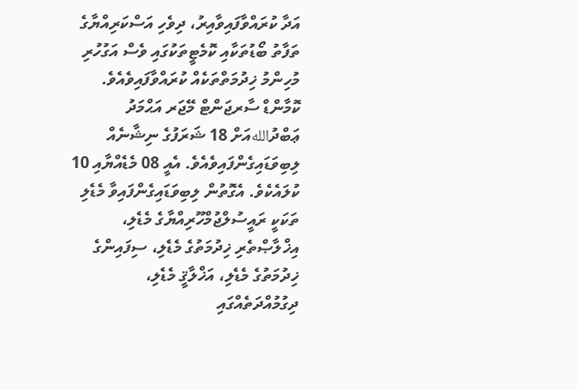އަދާ ކުރައްވާފައިވާއިރު، ދިވެހި އަސްކަރިއްޔާގެ ތަފާތު ބޯޑުތަކާއި ކޮމެޓީތަކުގައި ވެސް އަގުހުރި މުހިންމު ޚިދުމަތްތަކެއް ކުރައްވާފައިވެއެވެ.
ކޮމާންޑް ސާރޖަންޓް މޭޖަރ އަޙްމަދު ޢަބްދުاللهއަށް 18 ޝަރަފުގެ ނިޝާނެއް ލިބިވަޑައިގެންފައިވެއެވެ. އެއީ 08 މެޑެއްޔާއި 10 ކުލައެކެވެ. އެގޮތުން ލިބިވަޑައިގެންފައިވާ މެޑެލި ތަކަކީ ރައީސުލްޖުމްހޫރިއްޔާގެ މެޑެލި، އިޚްލާޞްތެރި ޚިދުމަތުގެ މެޑެލި، ސިފައިންގެ ޚިދުމަތުގެ މެޑެލި، އަޚްލާޤީ މެޑެލި، ދިގުމުއްދަތެއްގައި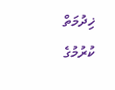ޚިދުމަތް ކުރުމުގެ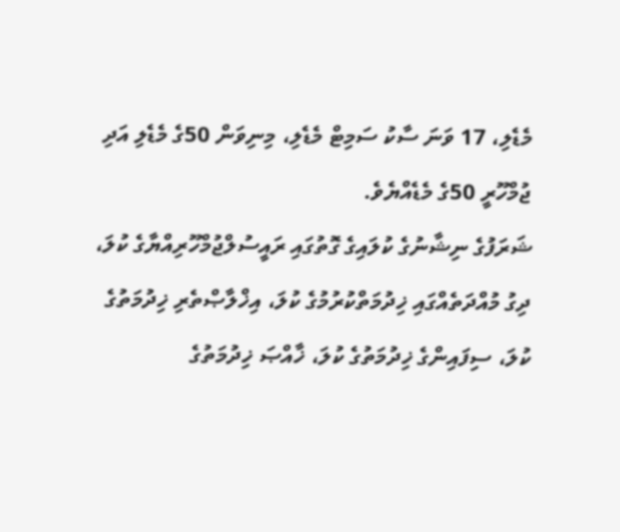މެޑެލި، 17 ވަނަ ސާކު ސަމިޓް މެޑެލި، މިނިވަން 50ގެ މެޑެލި އަދި ޖުމްހޫރީ 50ގެ މެޑެއްޔެވެ.
ޝަރަފުގެ ނިޝާނުގެ ކުލައިގެ ގޮތުގައި ރައީސުލްޖުމްހޫރިއްޔާގެ ކުލަ، ދިގު މުއްދަތެއްގައި ޚިދުމަތްކުރުމުގެ ކުލަ، އިޚްލާޞްތެރި ޚިދުމަތުގެ ކުލަ، ސިފައިންގެ ޚިދުމަތުގެ ކުލަ، ޚާއްޞަ ޚިދުމަތުގެ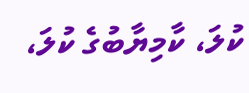ކުލަ، ކާމިޔާބުގެ ކުލަ،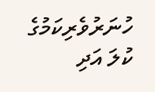ހުނަރުވެރިކަމުގެ ކުލަ އަދި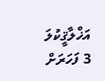އަޚްލާޤީކުލަ 3 ފަހަރަށް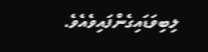ލިބިވަޑައިގެންފައިވެއެވެ.